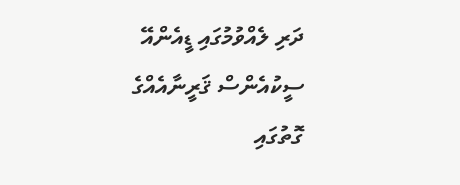ދަރި ލެއްވުމުގައި ޑީއެންއޭ ސީކުއެންސް ޤަރީނާއެއްގެ ގޮތުގައި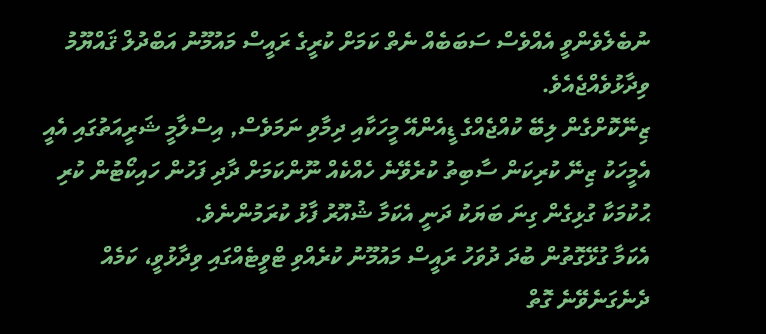ނުބެލެވެންވީ އެއްވެސް ސަބަބެއް ނެތް ކަމަށް ކުރީގެ ރައީސް މައުމޫނު އަބްދުލް ޤައްޔޫމު ވިދާޅުވެއްޖެއެވެ.
ޒިނޭކޮށްގެން ލިބޭ ކުއްޖެއްގެ ޑީއެންއޭ މީހަކާއި ދިމާވި ނަމަވެސް, އިސްލާމީ ޝަރީއަތުގައި އެއީ އެމީހަކު ޒިނޭ ކުރިކަން ސާބިތު ކުރެވޭނެ ހެއްކެއް ނޫންކަމަށް ދާދި ފަހުން ހައިކޯޓުން ކުރި ޙުކުމަކާ ގުޅިގެން ގިނަ ބަޔަކު ދަނީ އެކަމާ ޝުއޫރު ފާޅު ކުރަމުންނެވެ.
އެކަމާ ގުޅޭގޮތުން ބުދަ ދުވަހު ރައީސް މައުމޫނު ކުރެއްވި ޓްވީޓެއްގައި ވިދާޅުވީ، ކަމެއް ދެނެގަނެވޭނެ ގޮތް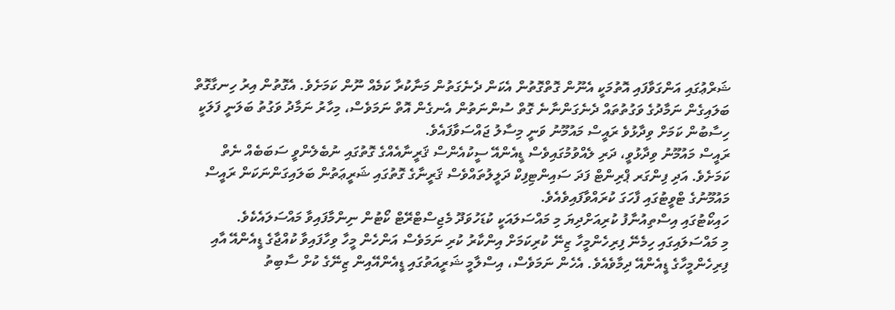ޝަރްޢުގައި އަންގަވާފައި އޮތުމަކީ އެނޫން ގޮތްގޮތުން އެކަން ދެނެގަތުން މަނާކުރާ ކަމެއް ނޫން ކަމަށެވެ. އެގޮތުން އިރު ހިނގާގޮތް ބަލައިގެން ނަމާދުގެ ވަގުތުތައް ދެނެގަންނާނެ ގޮތް ސުންނަތުން އެނގެން އޮތް ނަމަވެސް، މިހާރު ނަމާދު ވަގުތު ބަލަނީ ފަލަކީ ހިސާބުން ކަމަށް ވިދާޅުވެ ރައީސް މައުމޫނު ވަނީ މިސާލު ޖައްސަވާފައެވެ.
ރައީސް މައުމޫނު ވިދާޅުވީ، ދަރި ލެއްވުމުގައިވެސް ޑީއެންއޭ ސީކުއެންސް ޤަރީނާއެއްގެ ގޮތުގައި ނުބެލެންވީ ސަބަބެއް ނެތް ކަމަށެވެ. އަދި ފިންގަރ ޕްރިންޓް ފަދަ ސައިންޓިފިކް ދަލީލުތައްވެސް ޤަރީނާގެ ގޮތުގައި ޝަރީޢަތުން ބަލައިގަންނަކަން ރައީސް މައުމޫނުގެ ޓްވީޓުގައި ފާހަގަ ކުރައްވާފައިވެއެވެ.
ހައިކޯޓުގައި އިސްތިއުނާފު ކުރިއަށްދިޔަ މި މައްސަލައަކީ ކުޑަހުވަދޫ މެޖިސްޓްރޭޓް ކޯޓުން ނިންމާފައިވާ މައްސަލައެކެވެ.
މި މައްސަލައިގައި ހިމެނޭ ފިރިހެންމީހާ ޒިނޭ ކުރިކަމަށް އިންކާރު ކުރި ނަމަވެސް އަންހެން މީހާ ވިހާފައިވާ ކުއްޖާގެ ޑީއެންއޭ އާއި ފިރިހެންމީހާގެ ޑީއެންއޭ ދިމާވެއެވެ. އެހެން ނަމަވެސް، އިސްލާމީ ޝަރީއަތުގައި ޑީއެންއޭއިން ޒިނޭގެ ކުށް ސާބިތު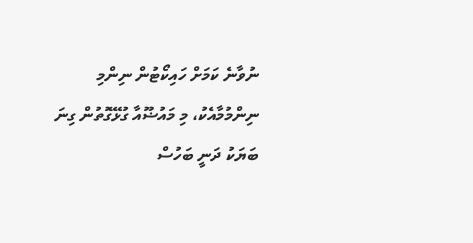ނުވާނެ ކަމަށް ހައިކޯޓުން ނިންމި ނިންމުމާއެކު، މި މައުޟޫއާ ގުޅޭގޮތުން ގިނަ ބަޔަކު ދަނީ ބަހުސް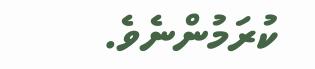ކުރަމުންނެވެ.